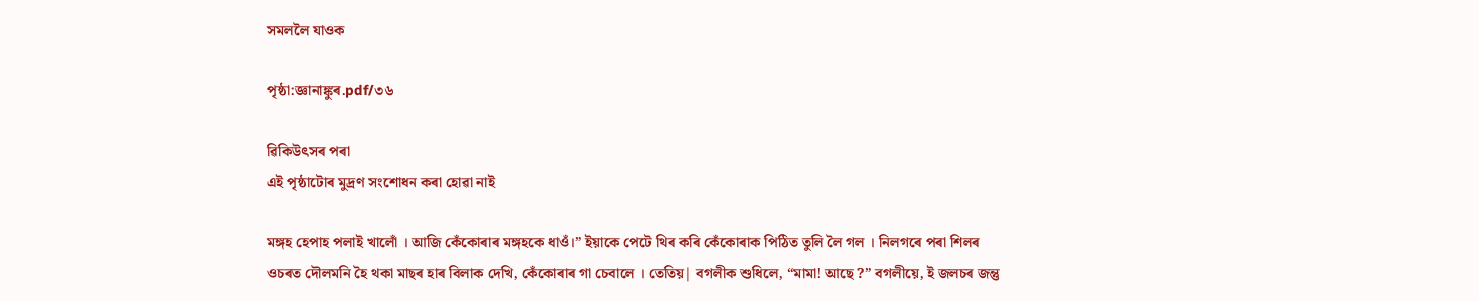সমললৈ যাওক

পৃষ্ঠা:জ্ঞানাঙ্কুৰ.pdf/৩৬

ৱিকিউৎসৰ পৰা
এই পৃষ্ঠাটোৰ মুদ্ৰণ সংশোধন কৰা হোৱা নাই

মঙ্গহ হেপাহ পলাই খালোঁ । আজি কেঁকোৰাৰ মঙ্গহকে ধাওঁ।” ইয়াকে পেটে থিৰ কৰি কেঁকোৰাক পিঠিত তুলি লৈ গল । নিলগৰে পৰা শিলৰ ওচৰত দৌলমনি হৈ থকা মাছৰ হাৰ বিলাক দেখি, কেঁকোৰাৰ গা চেবালে । তেতিয়| বগলীক শুধিলে, “মামা! আছে ?” বগলীয়ে, ই জলচৰ জন্তু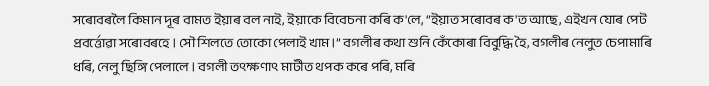সৰোবৰলৈ কিমান দূৰ বামত ইয়াৰ বল নাই, ইয়াকে বিবেচনা কৰি ক'লে, “ইয়াত সৰোবৰ ক'ত আছে, এইখন যোৰ পেট প্ৰবৰ্ত্তোৱা সৰোবৰহে। সৌ শিলতে তোকো পেলাই খাম।” বগলীৰ কথা শুনি কেঁকোৰা বিবুদ্ধি হৈ, বগলীৰ নেলুত চেপামাৰি ধৰি, নেলু ছিঙ্গি পেলালে । বগলী তৎক্ষণাৎ মাটীত থপক কৰে পৰি, মৰি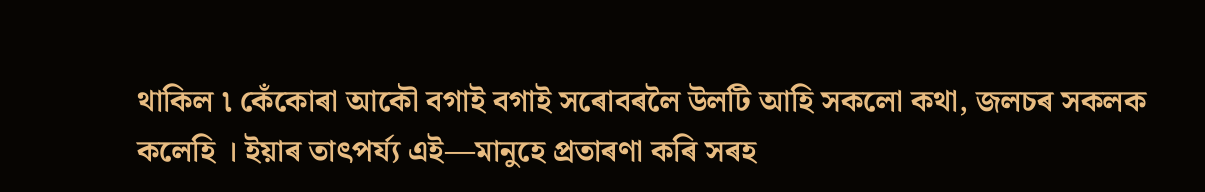থাকিল ৷ কেঁকোৰা আকৌ বগাই বগাই সৰোবৰলৈ উলটি আহি সকলো কথা, জলচৰ সকলক কলেহি । ইয়াৰ তাৎপৰ্য্য এই—মানুহে প্ৰতাৰণা কৰি সৰহ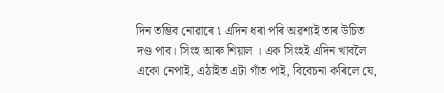দিন তম্ভিব নোৱাৰে ৷ এদিন ধৰা পৰি অৱশ্যই তাৰ উচিত দণ্ড পাব। সিংহ আৰু শিয়াল । এক সিংহই এদিন খাবলৈ একো নেপাই, এঠাইত এটা গাঁত পাই, বিবেচনা কৰিলে যে,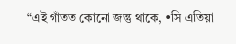“এই গাঁতত কোনো জন্তু থাকে, •সি এতিয়া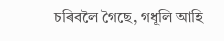চৰিবলৈ গৈছে, গধূলি আহি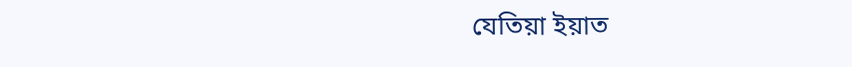যেতিয়া ইয়াত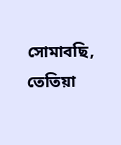সোমাবছি, তেতিয়া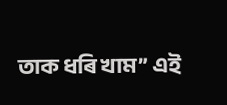তাক ধৰি খাম” এই